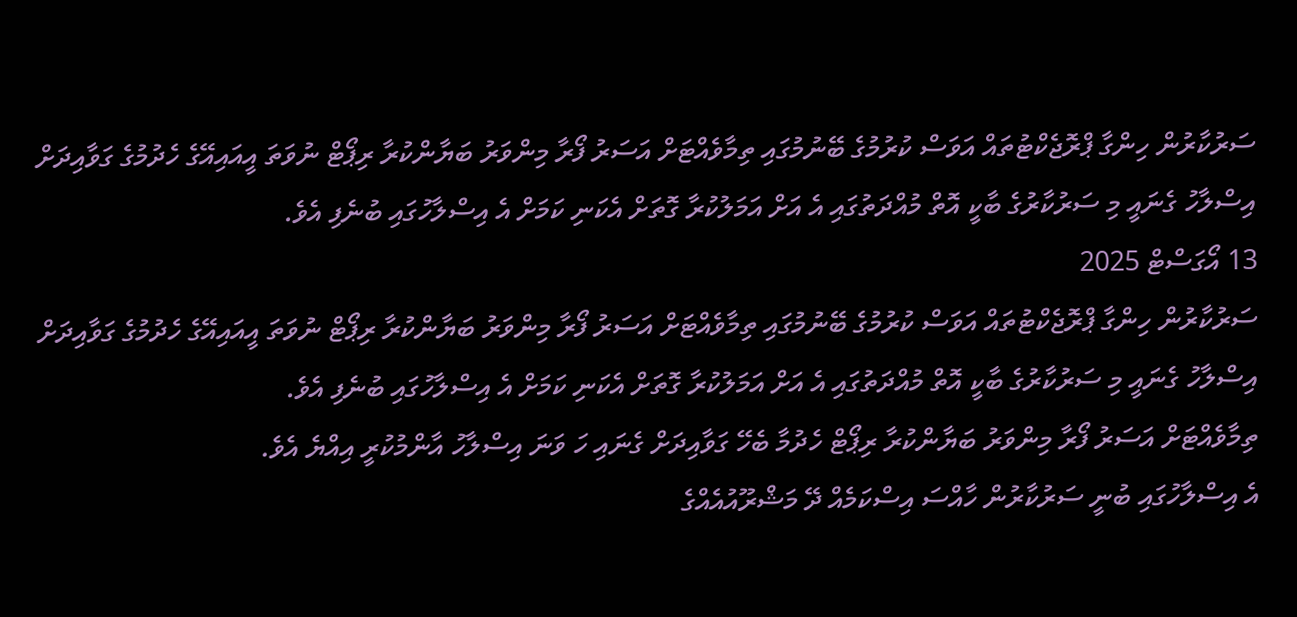ސަރުކާރުން ހިންގާ ޕްރޮޖެކްޓުތައް އަވަސް ކުރުމުގެ ބޭނުމުގައި ތިމާވެއްޓަށް އަސަރު ފޯރާ މިންވަރު ބަޔާންކުރާ ރިޕޯޓް ނުވަތަ އީއައިއޭގެ ހެދުމުގެ ގަވާއިދަށް އިސްލާހު ގެނައީ މި ސަރުކާރުގެ ބާކީ އޮތް މުއްދަތުގައި އެ އަށް އަމަލުކުރާ ގޮތަށް އެކަނި ކަމަށް އެ އިސްލާހުގައި ބުނެފި އެވެ.
13 އޯގަސްޓް 2025
ސަރުކާރުން ހިންގާ ޕްރޮޖެކްޓުތައް އަވަސް ކުރުމުގެ ބޭނުމުގައި ތިމާވެއްޓަށް އަސަރު ފޯރާ މިންވަރު ބަޔާންކުރާ ރިޕޯޓް ނުވަތަ އީއައިއޭގެ ހެދުމުގެ ގަވާއިދަށް އިސްލާހު ގެނައީ މި ސަރުކާރުގެ ބާކީ އޮތް މުއްދަތުގައި އެ އަށް އަމަލުކުރާ ގޮތަށް އެކަނި ކަމަށް އެ އިސްލާހުގައި ބުނެފި އެވެ.
ތިމާވެއްޓަށް އަސަރު ފޯރާ މިންވަރު ބަޔާންކުރާ ރިޕޯޓް ހެދުމާ ބެހޭ ގަވާއިދަށް ގެނައި ހަ ވަނަ އިސްލާހު އާންމުކުރީ އިއްޔެ އެވެ.
އެ އިސްލާހުގައި ބުނީ ސަރުކާރުން ހާއްސަ އިސްކަމެއް ދޭ މަޝްރޫއުއެއްގެ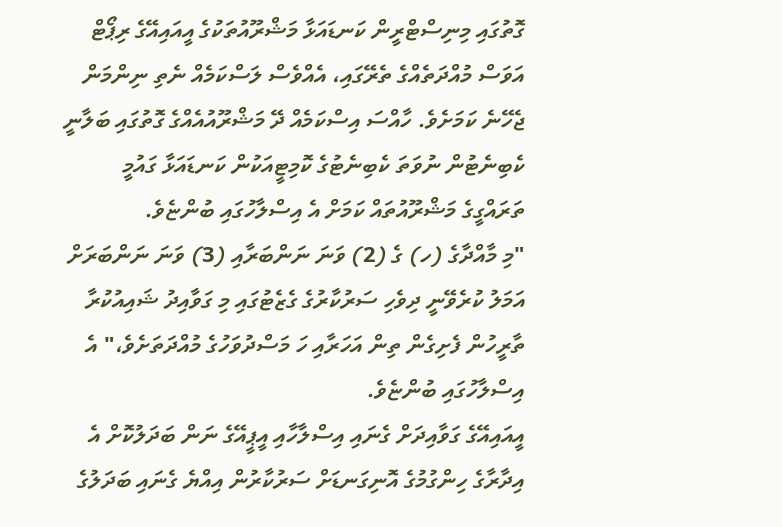ގޮތުގައި މިނިސްޓްރީން ކަނޑައަޅާ މަޝްރޫއުތަކުގެ އީއައިއޭގެ ރިޕޯޓް އަވަސް މުއްދަތެއްގެ ތެރޭގައި، އެއްވެސް ލަސްކަމެއް ނެތި ނިންމަން ޖެހޭނެ ކަމަށެވެ. ހާއްސަ އިސްކަމެއް ދޭ މަޝްރޫއުއެއްގެ ގޮތުގައި ބަލާނީ ކެބިނެޓުން ނުވަތަ ކެބިނެޓުގެ ކޮމިޓީއަކުން ކަނޑައަޅާ ގައުމީ ތަރައްގީގެ މަޝްރޫއުތައް ކަމަށް އެ އިސްލާހުގައި ބުންޏެވެ.
"މި މާއްދާގެ (ހ) ގެ (2) ވަނަ ނަންބަރާއި (3) ވަނަ ނަންބަރަށް އަމަލު ކުރެވޭނީ ދިވެހި ސަރުކާރުގެ ގެޒެޓުގައި މި ގަވާއިދު ޝައިއުކުރާ ތާރީހުން ފެށިގެން ތިން އަހަރާއި ހަ މަސްދުވަހުގެ މުއްދަތަށެވެ،" އެ އިސްލާހުގައި ބުންޏެވެ.
އީއައިއޭގެ ގަވާއިދަށް ގެނައި އިސްލާހާއި އީޕީއޭގެ ނަން ބަދަލުކޮށް އެ އިދާރާގެ ހިންގުމުގެ އޮނިގަނޑަށް ސަރުކާރުން އިއްޔެ ގެނައި ބަދަލުގެ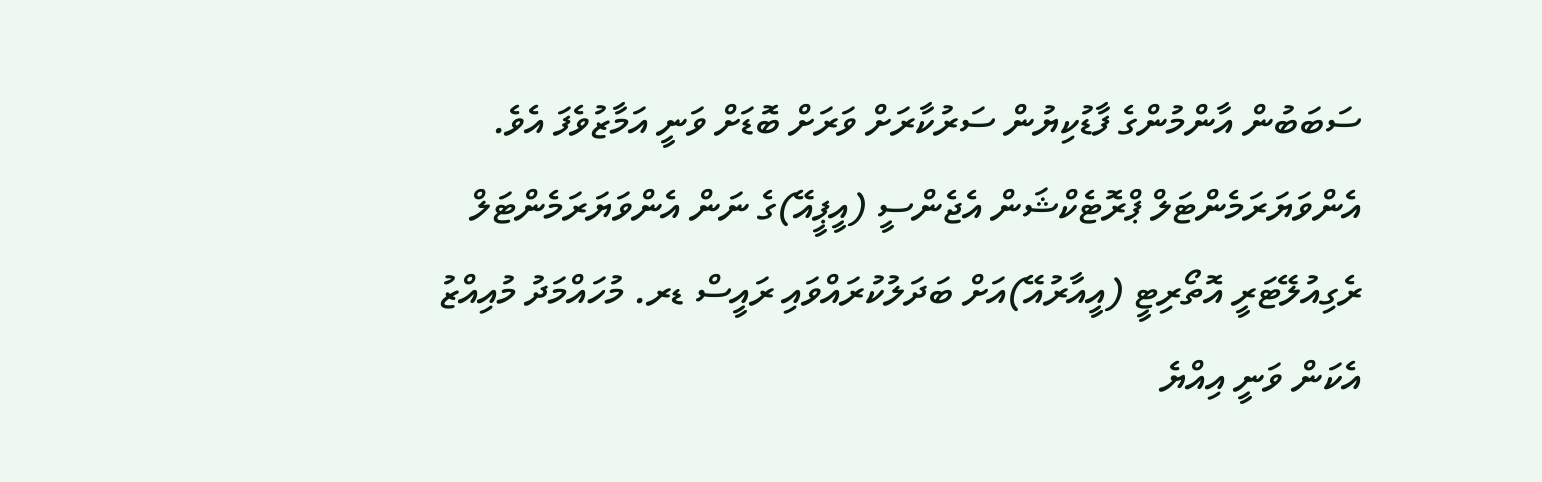ސަބަބުން އާންމުންގެ ފާޑުކިޔުން ސަރުކާރަށް ވަރަށް ބޮޑަށް ވަނީ އަމާޒުވެފަ އެވެ.
އެންވަޔަރަމެންޓަލް ޕްރޮޓެކްޝަން އެޖެންސީ (އީޕީއޭ)ގެ ނަން އެންވަޔަރަމެންޓަލް ރެގިއުލޭޓަރީ އޮތޯރިޓީ (އީއާރުއޭ)އަށް ބަދަލުކުރައްވައި ރައީސް ޑރ. މުހައްމަދު މުއިއްޒު އެކަން ވަނީ އިއްޔެ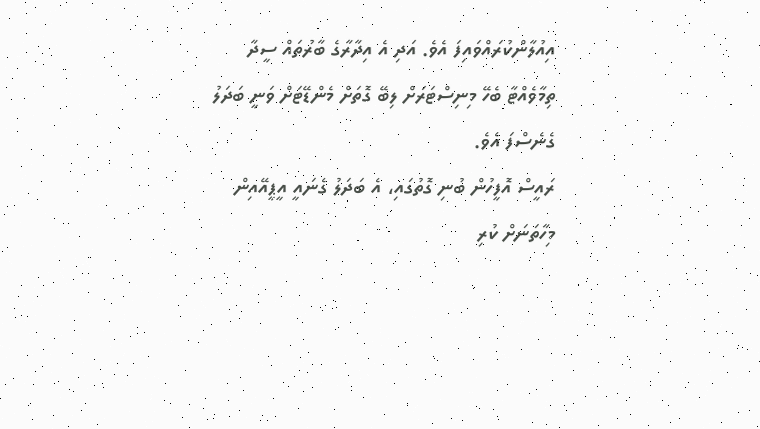އިއުލާންކުރައްވައިފަ އެވެ. އަދި އެ އިދާރާގެ ބާރުތައް ސީދާ ތިމާވެއްޓާ ބެހޭ މިނިސްޓަރަށް ލިބޭ ގޮތަށް މެންޑޭޓަށް ވަނީ ބަދަލު ގެނެސްފަ އެވެ.
ރައީސް އޮފީހުން ބުނި ގޮތުގައި، އެ ބަދަލު ގެނައީ އީޕީއޭއިން މިހާތަނަށް ކުރި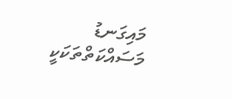މައިގަނޑު މަސައްކަތްތަކަކީ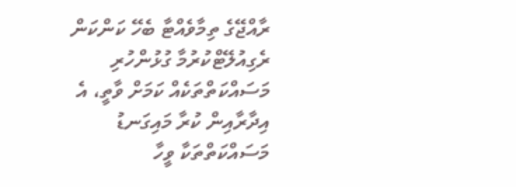ރާއްޖޭގެ ތިމާވެއްޓާ ބެހޭ ކަންކަން ރެގިއުލޭޓްކުރުމާ ގުޅުންހުރި މަސައްކަތްތަކެއް ކަމަށް ވާތީ، އެ އިދާރާއިން ކުރާ މައިގަނޑު މަސައްކަތްތަކާ ވީހާ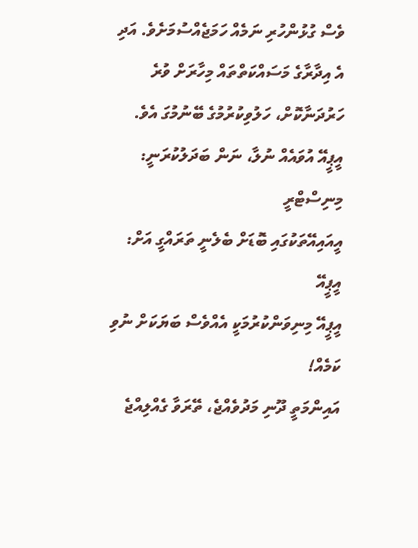ވެސް ގުޅުންހުރި ނަމެއް ހަމަޖެއްސުމަށެވެ. އަދި އެ އިދާރާގެ މަސައްކަތްތައް މިހާރަށް ވުރެ ހަރުދަނާކޮށް، ހަލުވިކުރުމުގެ ބޭނުމުގަ އެވެ.
އީޕީއޭ އުވައެއް ނުލާ، ނަން ބަދަލުކުރަނީ: މިނިސްޓްރީ
އީއައިއޭތަކުގައި ބޮޑަށް ބެލެނީ ތަރައްގީ އަށް: އީޕީއޭ
އީޕީއޭ މިނިވަންކުރުމަކީ އެއްވެސް ބަޔަކަށް ނުވި ކަމެއް!
އައިންމަތީ ދޫނި މަދުވެއްޖެ، ތޭރަވާ ގެއްލިއްޖެ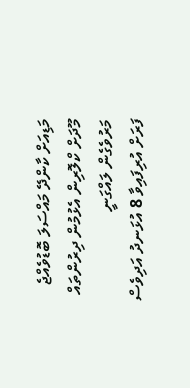މަޑިއަށް ކާންދޭ މައްސަލަ ބޮޑުވެއްޖެ
މޫދަށް ކްލޮރިން އެޅުމުން ދިރުންތައް މަރުވެގެން ލައްގަނީ
ފަރަށް އުރިފައިވާ 8 އުޅަނދު އަދިވެސް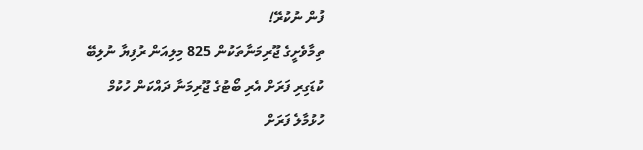ފުން ނުކުރޭ!
ތިމާވެށީގެ ޖޫރިމަނާތަކުން 825 މިލިއަން ރުފިޔާ ނުލިބޭ
ކުޑަގިރި ފަރަށް އެރި ބޯޓުގެ ޖޫރިމަނާ ދައްކަން ހުކުމް
ހުޅުމާލެ ފަރަށް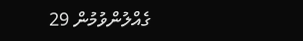ގެއްލުންވުމުން 29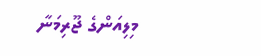މިލިއަންގެ ޖޫރިމަނާ